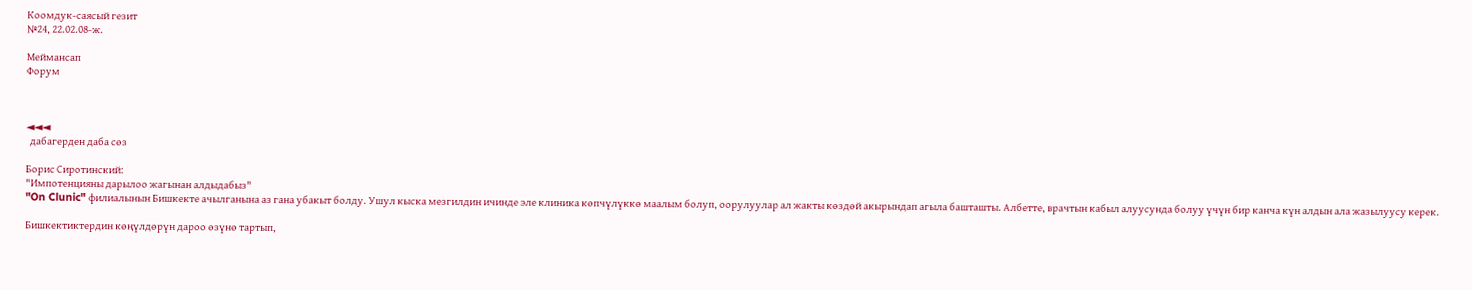Коомдук-саясый гезит
№24, 22.02.08-ж.

Меймансап
Форум



◄◄◄
  дабагерден даба сөз

Борис Сиротинский:
"Импотенцияны дарылоо жагынан алдыдабыз"
"On Clunic" филиалынын Бишкекте ачылганына аз гана убакыт болду. Ушул кыска мезгилдин ичинде эле клиника көпчүлүккө маалым болуп, оорулуулар ал жакты көздөй акырындап агыла башташты. Албетте, врачтын кабыл алуусунда болуу үчүн бир канча күн алдын ала жазылуусу керек.

Бишкектиктердин көңүлдөрүн дароо өзүнө тартып,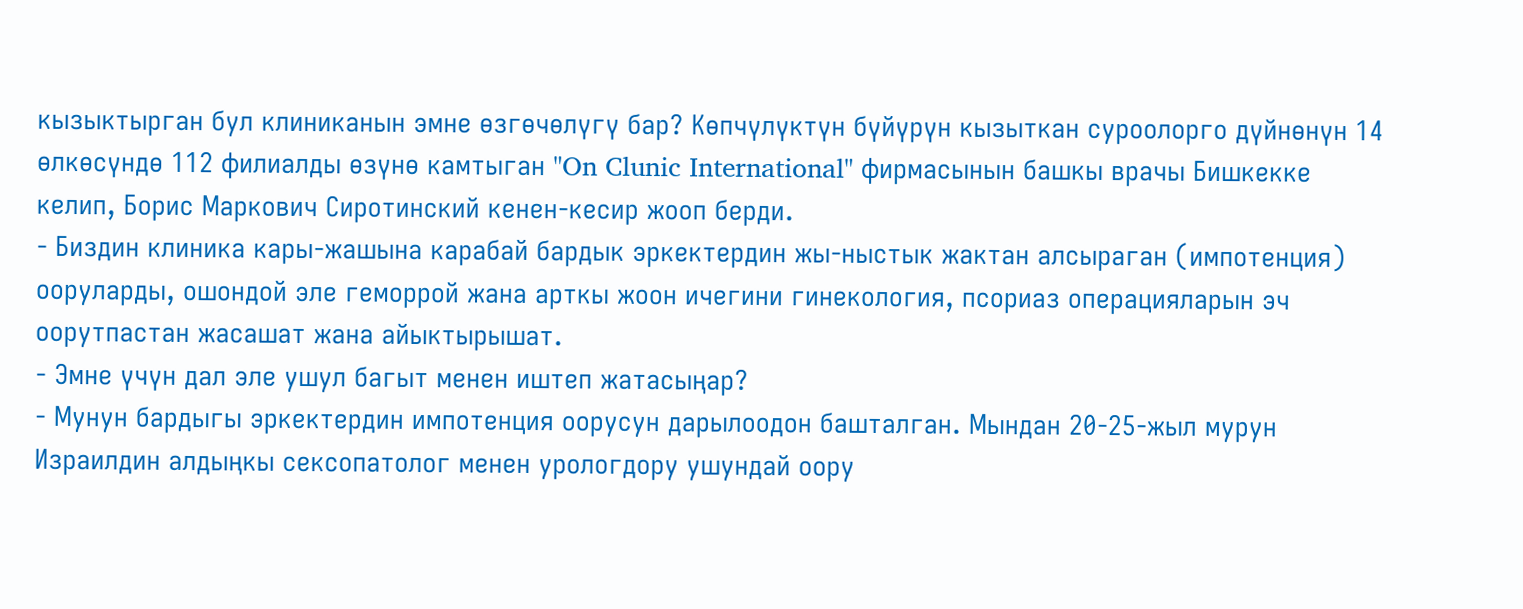кызыктырган бул клиниканын эмне өзгөчөлүгү бар? Көпчүлүктүн бүйүрүн кызыткан суроолорго дүйнөнүн 14 өлкөсүндө 112 филиалды өзүнө камтыган "On Clunic International" фирмасынын башкы врачы Бишкекке келип, Борис Маркович Сиротинский кенен-кесир жооп берди.
- Биздин клиника кары-жашына карабай бардык эркектердин жы-ныстык жактан алсыраган (импотенция) ооруларды, ошондой эле геморрой жана арткы жоон ичегини гинекология, псориаз операцияларын эч оорутпастан жасашат жана айыктырышат.
- Эмне үчүн дал эле ушул багыт менен иштеп жатасыңар?
- Мунун бардыгы эркектердин импотенция оорусун дарылоодон башталган. Мындан 20-25-жыл мурун Израилдин алдыңкы сексопатолог менен урологдору ушундай оору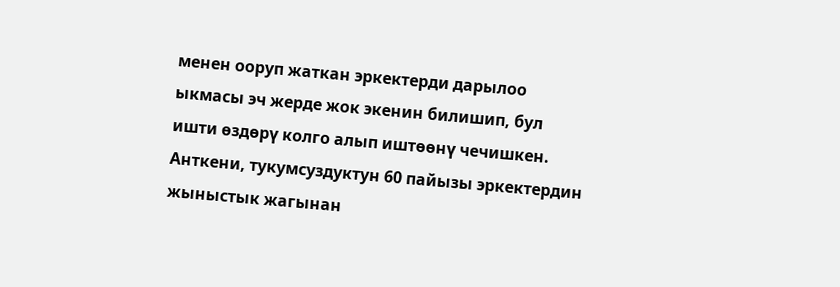менен ооруп жаткан эркектерди дарылоо ыкмасы эч жерде жок экенин билишип, бул ишти өздөрү колго алып иштөөнү чечишкен. Анткени, тукумсуздуктун 60 пайызы эркектердин жыныстык жагынан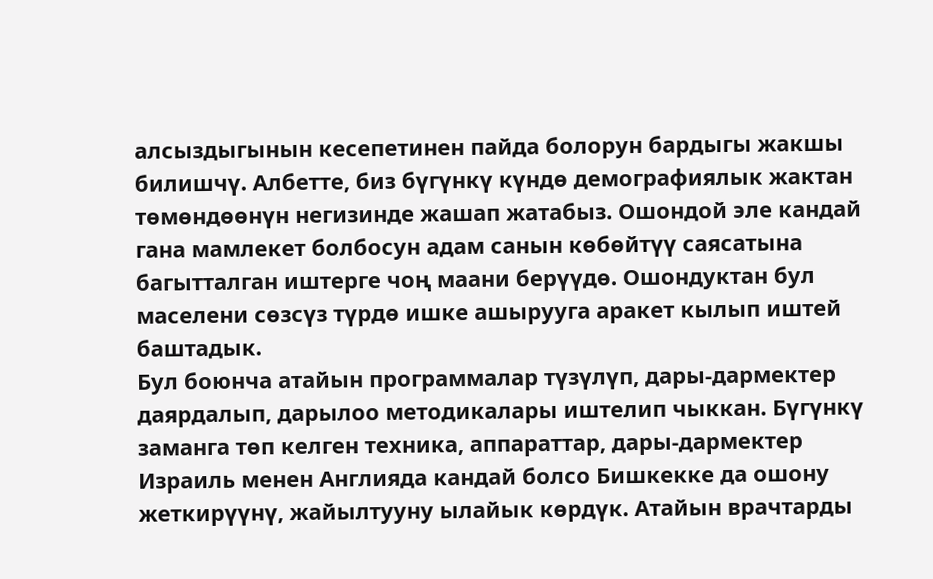алсыздыгынын кесепетинен пайда болорун бардыгы жакшы билишчү. Албетте, биз бүгүнкү күндө демографиялык жактан төмөндөөнүн негизинде жашап жатабыз. Ошондой эле кандай гана мамлекет болбосун адам санын көбөйтүү саясатына багытталган иштерге чоң маани берүүдө. Ошондуктан бул маселени сөзсүз түрдө ишке ашырууга аракет кылып иштей баштадык.
Бул боюнча атайын программалар түзүлүп, дары-дармектер даярдалып, дарылоо методикалары иштелип чыккан. Бүгүнкү заманга төп келген техника, аппараттар, дары-дармектер Израиль менен Англияда кандай болсо Бишкекке да ошону жеткирүүнү, жайылтууну ылайык көрдүк. Атайын врачтарды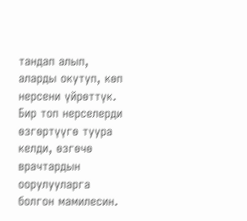тандап алып, аларды окутуп, көп нерсени үйрөттүк. Бир топ нерселерди өзгөртүүгө туура келди, өзгөчө врачтардын оорулууларга болгон мамилесин.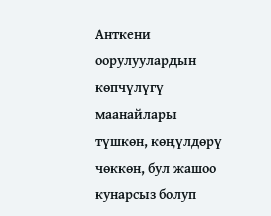Анткени оорулуулардын көпчүлүгү маанайлары түшкөн, көңүлдөрү чөккөн, бул жашоо кунарсыз болуп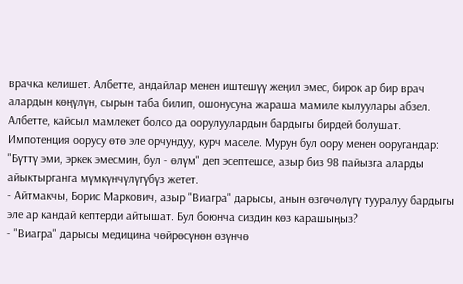врачка келишет. Албетте, андайлар менен иштешүү жеңил эмес, бирок ар бир врач алардын көңүлүн, сырын таба билип, ошонусуна жараша мамиле кылуулары абзел. Албетте, кайсыл мамлекет болсо да оорулуулардын бардыгы бирдей болушат. Импотенция оорусу өтө эле орчундуу, курч маселе. Мурун бул оору менен ооругандар: "Бүттү эми, эркек эмесмин, бул - өлүм" деп эсептешсе, азыр биз 98 пайызга аларды айыктырганга мүмкүнчүлүгүбүз жетет.
- Айтмакчы, Борис Маркович, азыр "Виагра" дарысы, анын өзгөчөлүгү тууралуу бардыгы эле ар кандай кептерди айтышат. Бул боюнча сиздин көз карашыңыз?
- "Виагра" дарысы медицина чөйрөсүнөн өзүнчө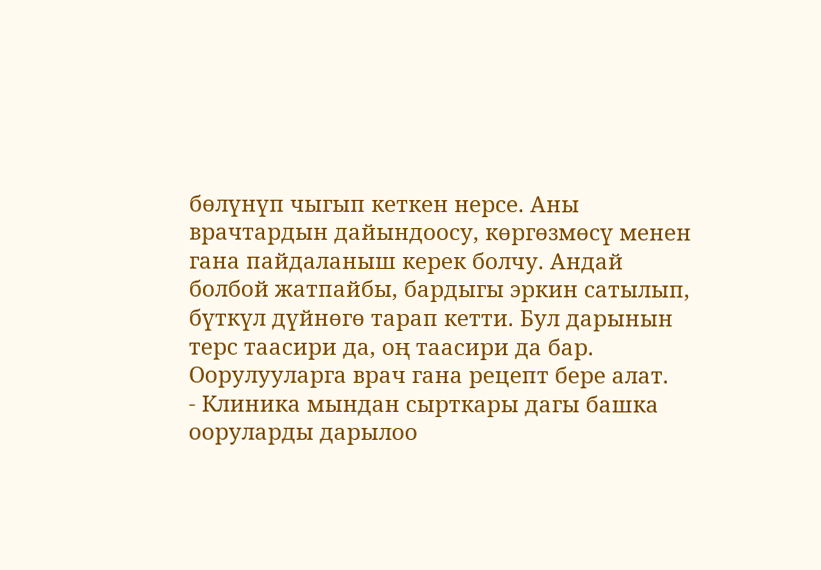бөлүнүп чыгып кеткен нерсе. Аны врачтардын дайындоосу, көргөзмөсү менен гана пайдаланыш керек болчу. Андай болбой жатпайбы, бардыгы эркин сатылып, бүткүл дүйнөгө тарап кетти. Бул дарынын терс таасири да, оң таасири да бар. Оорулууларга врач гана рецепт бере алат.
- Клиника мындан сырткары дагы башка ооруларды дарылоо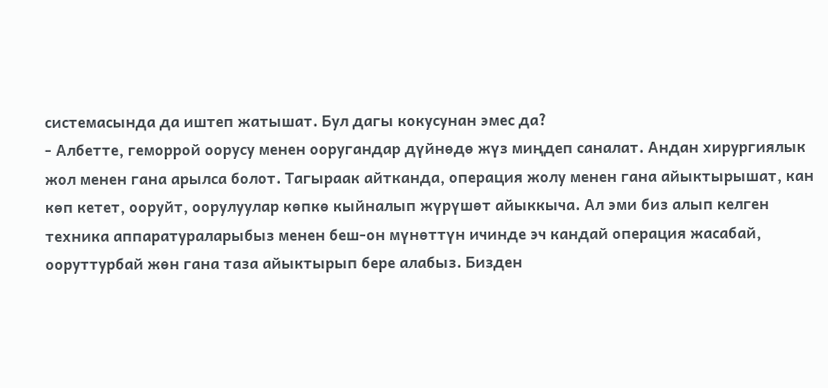системасында да иштеп жатышат. Бул дагы кокусунан эмес да?
- Албетте, геморрой оорусу менен ооругандар дүйнөдө жүз миңдеп саналат. Андан хирургиялык жол менен гана арылса болот. Тагыраак айтканда, операция жолу менен гана айыктырышат, кан көп кетет, ооруйт, оорулуулар көпкө кыйналып жүрүшөт айыккыча. Ал эми биз алып келген техника аппаратураларыбыз менен беш-он мүнөттүн ичинде эч кандай операция жасабай, ооруттурбай жөн гана таза айыктырып бере алабыз. Бизден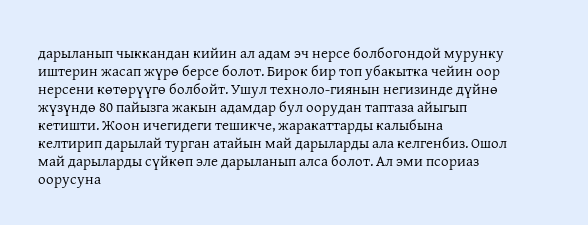дарыланып чыккандан кийин ал адам эч нерсе болбогондой мурунку иштерин жасап жүрө берсе болот. Бирок бир топ убакытка чейин оор нерсени көтөрүүгө болбойт. Ушул техноло-гиянын негизинде дүйнө жүзүндө 80 пайызга жакын адамдар бул оорудан таптаза айыгып кетишти. Жоон ичегидеги тешикче, жаракаттарды калыбына келтирип дарылай турган атайын май дарыларды ала келгенбиз. Ошол май дарыларды сүйкөп эле дарыланып алса болот. Ал эми псориаз оорусуна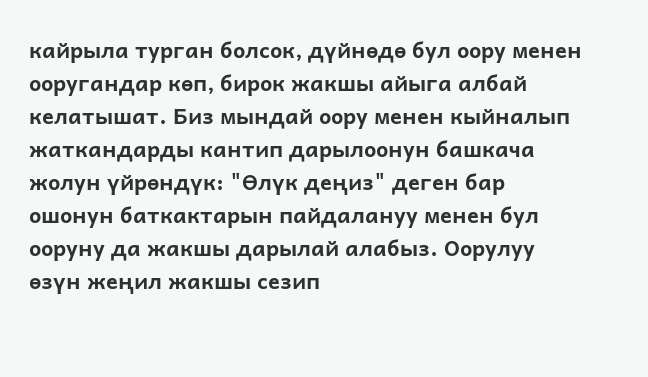кайрыла турган болсок, дүйнөдө бул оору менен ооругандар көп, бирок жакшы айыга албай келатышат. Биз мындай оору менен кыйналып жаткандарды кантип дарылоонун башкача жолун үйрөндүк: "Өлүк деңиз" деген бар ошонун баткактарын пайдалануу менен бул ооруну да жакшы дарылай алабыз. Оорулуу өзүн жеңил жакшы сезип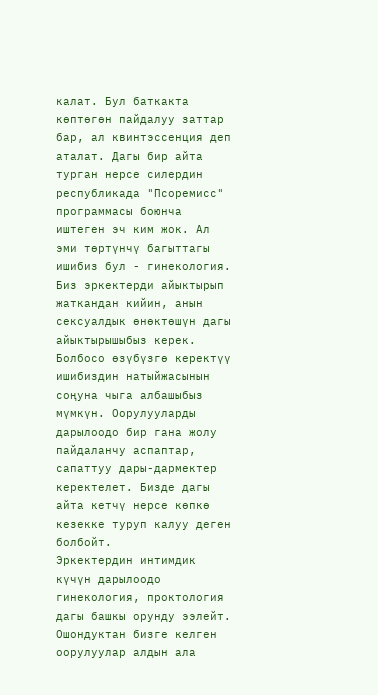калат. Бул баткакта көптөгөн пайдалуу заттар бар, ал квинтэссенция деп аталат. Дагы бир айта турган нерсе силердин республикада "Псоремисс" программасы боюнча иштеген эч ким жок. Ал эми төртүнчү багыттагы ишибиз бул - гинекология. Биз эркектерди айыктырып жаткандан кийин, анын сексуалдык өнөктөшүн дагы айыктырышыбыз керек. Болбосо өзүбүзгө керектүү ишибиздин натыйжасынын соңуна чыга албашыбыз мүмкүн. Оорулууларды дарылоодо бир гана жолу пайдаланчу аспаптар, сапаттуу дары-дармектер керектелет. Бизде дагы айта кетчү нерсе көпкө кезекке туруп калуу деген болбойт.
Эркектердин интимдик күчүн дарылоодо гинекология, проктология дагы башкы орунду ээлейт. Ошондуктан бизге келген оорулуулар алдын ала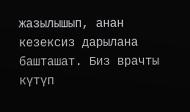жазылышып, анан кезексиз дарылана башташат. Биз врачты күтүп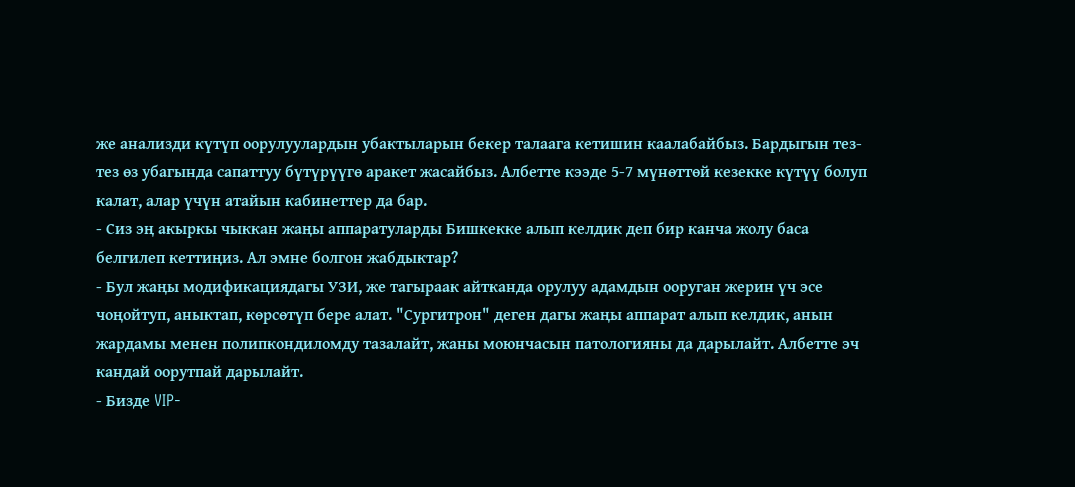же анализди күтүп оорулуулардын убактыларын бекер талаага кетишин каалабайбыз. Бардыгын тез-тез өз убагында сапаттуу бүтүрүүгө аракет жасайбыз. Албетте кээде 5-7 мүнөттөй кезекке күтүү болуп калат, алар үчүн атайын кабинеттер да бар.
- Сиз эң акыркы чыккан жаңы аппаратуларды Бишкекке алып келдик деп бир канча жолу баса белгилеп кеттиңиз. Ал эмне болгон жабдыктар?
- Бул жаңы модификациядагы УЗИ, же тагыраак айтканда орулуу адамдын ооруган жерин үч эсе чоңойтуп, аныктап, көрсөтүп бере алат. "Сургитрон" деген дагы жаңы аппарат алып келдик, анын жардамы менен полипкондиломду тазалайт, жаны моюнчасын патологияны да дарылайт. Албетте эч кандай оорутпай дарылайт.
- Бизде VIP-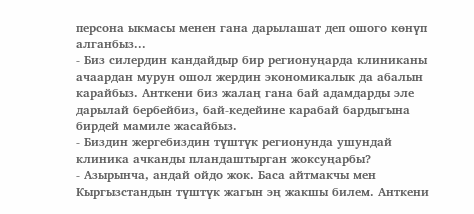персона ыкмасы менен гана дарылашат деп ошого көнүп алганбыз...
- Биз силердин кандайдыр бир регионуңарда клиниканы ачаардан мурун ошол жердин экономикалык да абалын карайбыз. Анткени биз жалаң гана бай адамдарды эле дарылай бербейбиз, бай-кедейине карабай бардыгына бирдей мамиле жасайбыз.
- Биздин жергебиздин түштүк регионунда ушундай клиника ачканды пландаштырган жоксуңарбы?
- Азырынча, андай ойдо жок. Баса айтмакчы мен Кыргызстандын түштүк жагын эң жакшы билем. Анткени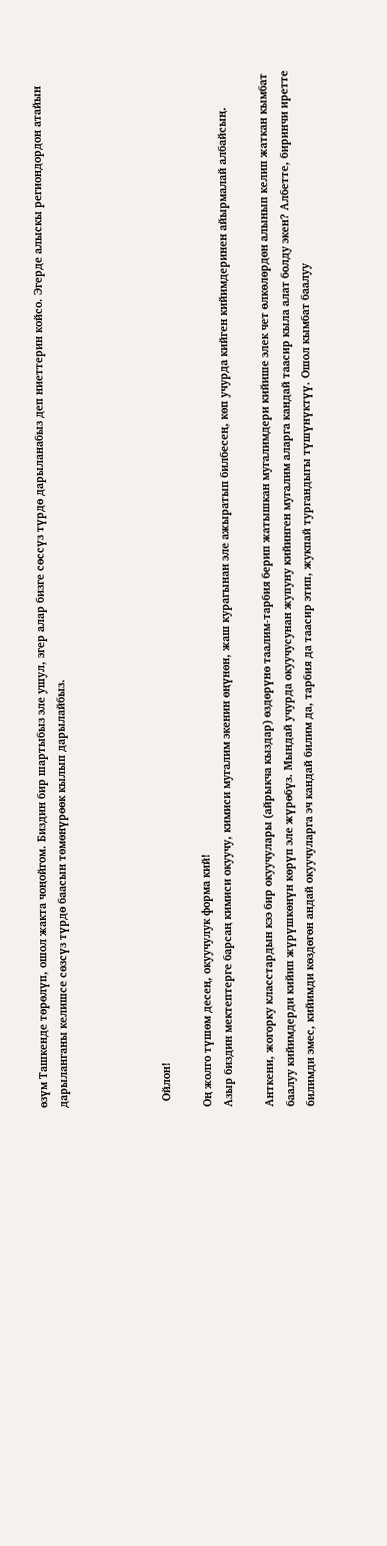өзүм Ташкенде төрөлүп, ошол жакта чоңойгом. Биздин бир шартыбыз эле ушул, эгер алар бизге сөссүз түрдө дарыланабыз деп ниеттерин койсо. Эгерде алыскы региондордон атайын дарыланганы келишсе сөзсүз түрдө баасын төмөнүрөөк кылып дарылайбыз.




  Ойлон!

Оң жолго түшөм десең, окуучулук форма кий!
Азыр биздин мектептерге барсаң кимиси окуучу, кимиси мугалим экенин өңүнөн, жаш курагынан эле ажыратып билбесең, көп учурда кийген кийимдеринен айырмалай албайсың.

Анткени, жогорку класстардын кээ бир окуучулары (айрыкча кыздар) өздөрүнө таалим-тарбия берип жатышкан мугалимдери кийише элек чет өлкөлөрдөн алынып келип жаткан кымбат баалуу кийимдерди кийип жүрүшкөнүн көрүп эле жүрөбүз. Мындай учурда окуучусунан жупуну кийинген мугалим аларга кандай таасир кыла алат болду экен? Албетте, биринчи иретте билимди эмес, кийимди көздөгөн андай окуучуларга эч кандай билим да, тарбия да таасир этип, жукпай тургандыгы түшүнүктүү. Ошол кымбат баалуу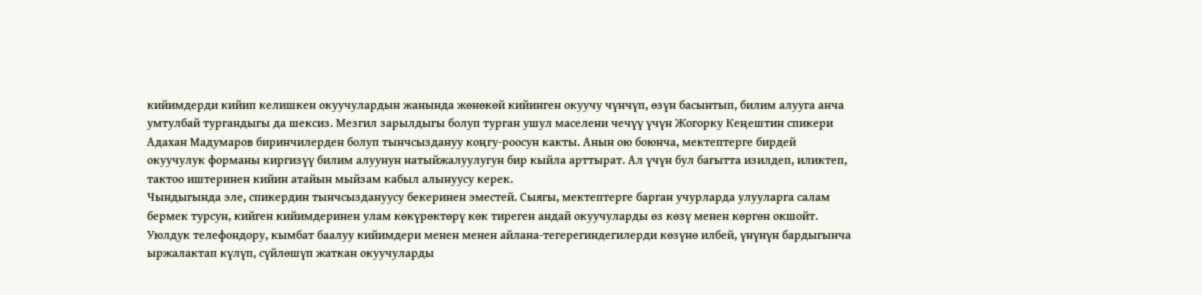кийимдерди кийип келишкен окуучулардын жанында жөнөкөй кийинген окуучу чүнчүп, өзүн басынтып, билим алууга анча умтулбай тургандыгы да шексиз. Мезгил зарылдыгы болуп турган ушул маселени чечүү үчүн Жогорку Кеңештин спикери Адахан Мадумаров биринчилерден болуп тынчсыздануу коңгу-роосун какты. Анын ою боюнча, мектептерге бирдей окуучулук форманы киргизүү билим алуунун натыйжалуулугун бир кыйла арттырат. Ал үчүн бул багытта изилдеп, иликтеп, тактоо иштеринен кийин атайын мыйзам кабыл алынуусу керек.
Чындыгында эле, спикердин тынчсыздануусу бекеринен эместей. Сыягы, мектептерге барган учурларда улууларга салам бермек турсун, кийген кийимдеринен улам көкүрөктөрү көк тиреген андай окуучуларды өз көзү менен көргөн окшойт. Уюлдук телефондору, кымбат баалуу кийимдери менен менен айлана-тегерегиндегилерди көзүнө илбей, үнүнүн бардыгынча ыржалактап күлүп, сүйлөшүп жаткан окуучуларды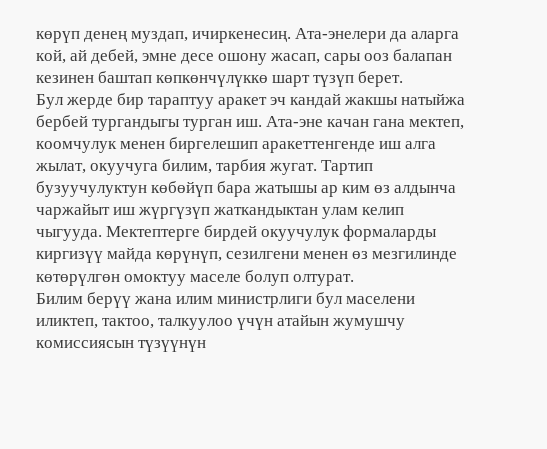көрүп денең муздап, ичиркенесиң. Ата-энелери да аларга кой, ай дебей, эмне десе ошону жасап, сары ооз балапан кезинен баштап көпкөнчүлүккө шарт түзүп берет.
Бул жерде бир тараптуу аракет эч кандай жакшы натыйжа бербей тургандыгы турган иш. Ата-эне качан гана мектеп, коомчулук менен биргелешип аракеттенгенде иш алга жылат, окуучуга билим, тарбия жугат. Тартип бузуучулуктун көбөйүп бара жатышы ар ким өз алдынча чаржайыт иш жүргүзүп жаткандыктан улам келип чыгууда. Мектептерге бирдей окуучулук формаларды киргизүү майда көрүнүп, сезилгени менен өз мезгилинде көтөрүлгөн омоктуу маселе болуп олтурат.
Билим берүү жана илим министрлиги бул маселени иликтеп, тактоо, талкуулоо үчүн атайын жумушчу комиссиясын түзүүнүн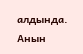алдында. Анын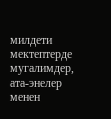милдети мектептерде мугалимдер, ата-энелер менен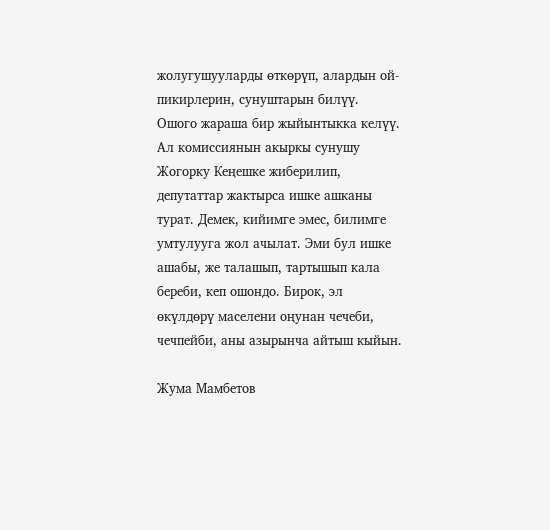жолугушууларды өткөрүп, алардын ой-пикирлерин, сунуштарын билүү. Ошого жараша бир жыйынтыкка келүү. Ал комиссиянын акыркы сунушу Жогорку Кеңешке жиберилип, депутаттар жактырса ишке ашканы турат. Демек, кийимге эмес, билимге умтулууга жол ачылат. Эми бул ишке ашабы, же талашып, тартышып кала береби, кеп ошондо. Бирок, эл өкүлдөрү маселени оңунан чечеби, чечпейби, аны азырынча айтыш кыйын.

Жума Мамбетов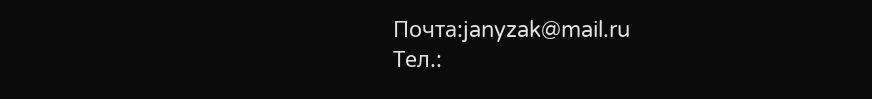Почта:janyzak@mail.ru
Тел.: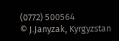(0772) 500564
© J.Janyzak, Kyrgyzstan